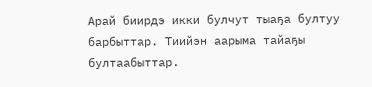Арай биирдэ икки булчут тыаҕа бултуу барбыттар. Тиийэн аарыма тайаҕы бултаабыттар.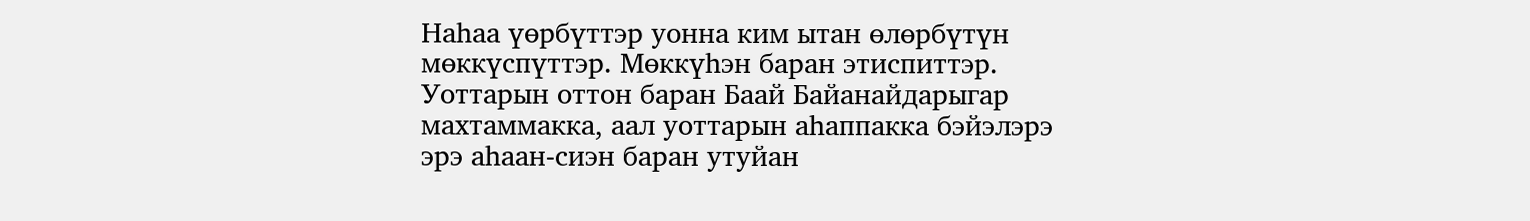Наһаа үөрбүттэр уонна ким ытан өлөрбүтүн мөккүспүттэр. Мөккүһэн баран этиспиттэр. Уоттарын оттон баран Баай Байанайдарыгар махтаммакка, аал уоттарын аһаппакка бэйэлэрэ эрэ аһаан-сиэн баран утуйан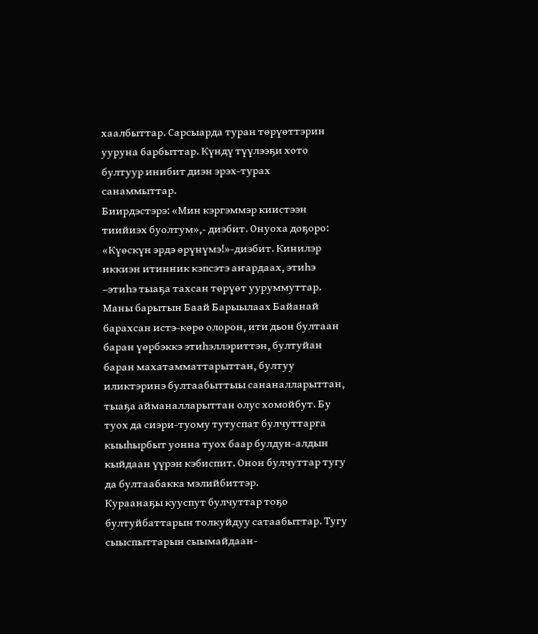хаалбыттар. Сарсыарда туран төрүөттэрин ууруна барбыттар. Күндү түүлээҕи хото бултуур инибит диэн эрэх-турах санаммыттар.
Биирдэстэрэ: «Мин кэргэммэр киистээн тиийиэх буолтум»,- диэбит. Онуоха доҕоро: «Күөскүн эрдэ өрүнүмэ!»-диэбит. Кинилэр иккиэн итинник кэпсэтэ аҥардаах, этиһэ –этиһэ тыаҕа тахсан төрүөт ууруммуттар. Маны барытын Баай Барыылаах Байанай барахсан истэ-көрө олорон, ити дьон бултаан баран үөрбэккэ этиһэллэриттэн, бултуйан баран махатамматтарыттан, бултуу иликтэринэ бултаабыттыы сананалларыттан, тыаҕа айманалларыттан олус хомойбут. Бу туох да сиэри-туому тутуспат булчуттарга кыыһырбыт уонна туох баар булдун-алдын кыйдаан үүрэн кэбиспит. Онон булчуттар тугу да бултаабакка мэлийбиттэр.
Кураанаҕы кууспут булчуттар тоҕо бултуйбаттарын толкуйдуу сатаабыттар. Тугу сыыспыттарын сыымайдаан-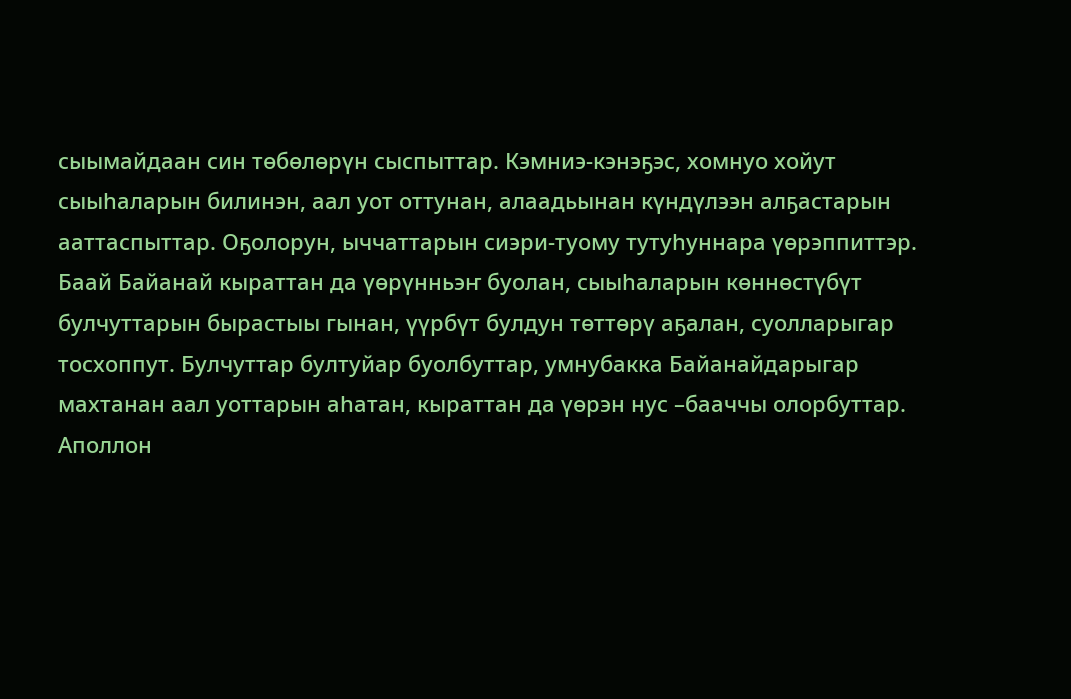сыымайдаан син төбөлөрүн сыспыттар. Кэмниэ-кэнэҕэс, хомнуо хойут сыыһаларын билинэн, аал уот оттунан, алаадьынан күндүлээн алҕастарын ааттаспыттар. Оҕолорун, ыччаттарын сиэри-туому тутуһуннара үөрэппиттэр.
Баай Байанай кыраттан да үөрүнньэҥ буолан, сыыһаларын көннөстүбүт булчуттарын бырастыы гынан, үүрбүт булдун төттөрү аҕалан, суолларыгар тосхоппут. Булчуттар бултуйар буолбуттар, умнубакка Байанайдарыгар махтанан аал уоттарын аһатан, кыраттан да үөрэн нус –бааччы олорбуттар.
Аполлон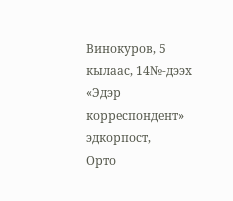Винокуров, 5 кылаас, 14№-дээх «Эдэр корреспондент» эдкорпост,
Орто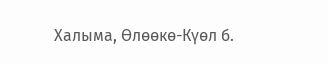Халыма, Өлөөкө-Күөл б.